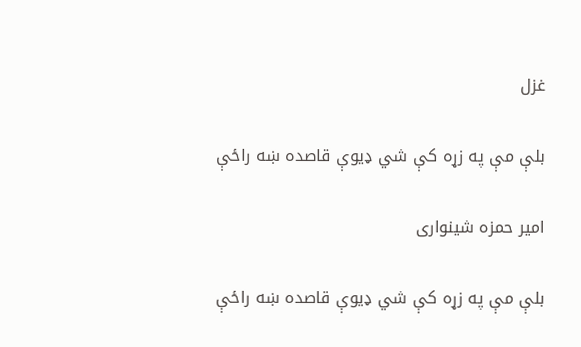غزل

بلې مې په زړه کې شي ډيوې قاصده ښه راځې

امیر حمزه شینواری

بلې مې په زړه کې شي ډيوې قاصده ښه راځې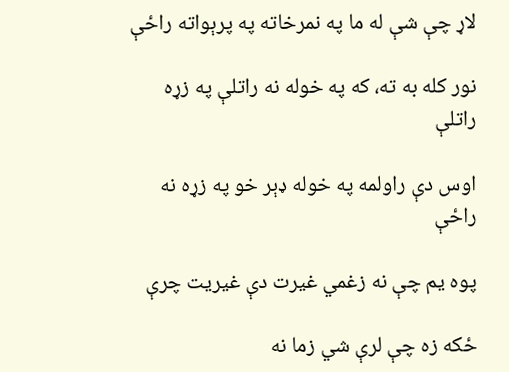لاړ چې شې له ما په نمرخاته په پرېواته راځې

نور کله به ته، که په خوله نه راتلې په زړه راتلې

اوس دې راولمه په خوله ډېر خو په زړه نه راځې

پوه يم چې نه زغمي غيرت دې غيريت چرې

ځکه زه چې لرې شي زما نه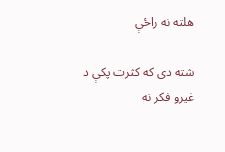هلته نه راځې

شته دی که کثرت پکې د غيرو فکر نه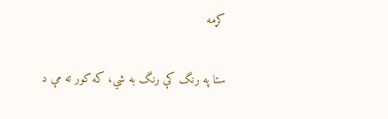کړمه

ستا په رنگ کې رنگ به شي، که کور ته مې د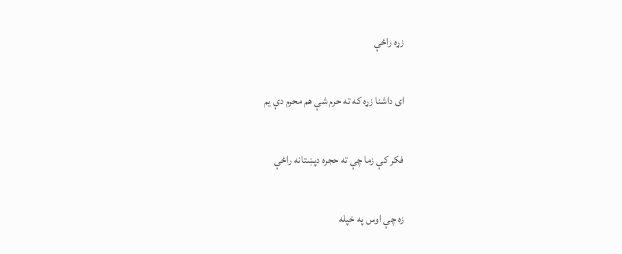زړه راځې

ای داشنا زړه که ته حرم شې هم محرم دې يم

فکر کې زما چې ته حجره دپښتانه راځې

زه چې اوس په خپله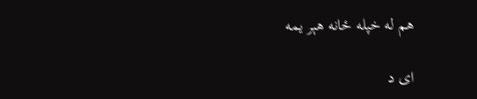هم له خپله ځانه هېر يمه

ای د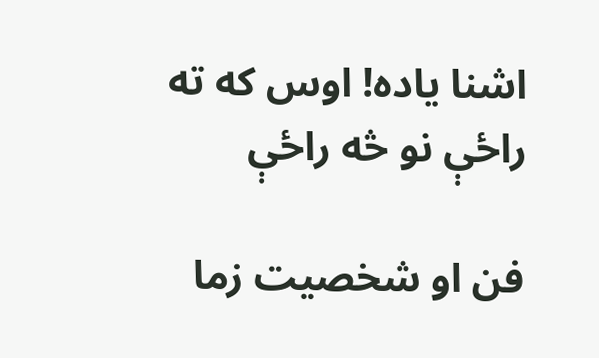اشنا ياده! اوس که ته راځې نو څه راځې

فن او شخصيت زما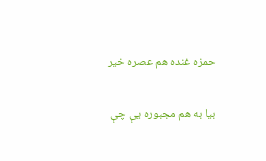حمزه غنده هم عصره خير

بيا به هم مجبوره يې چې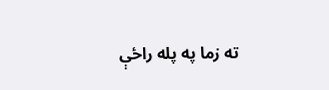ته زما په پله راځې